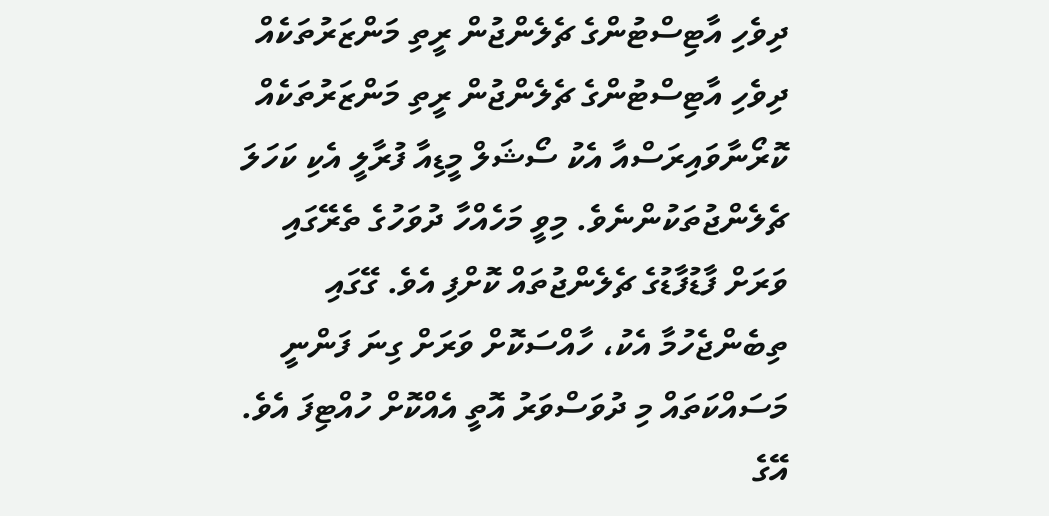ދިވެހި އާޓިސްޓުންގެ ޗެލެންޖުން ރީތި މަންޒަރުތަކެއް
ދިވެހި އާޓިސްޓުންގެ ޗެލެންޖުން ރީތި މަންޒަރުތަކެއް
ކޮރޯނާވައިރަސްއާ އެކު ސޯޝަލް މީޑިއާ ފުރާލީ އެކި ކަހަލަ ޗެލެންޖުތަކުންނެވެ. މިވީ މަހެއްހާ ދުވަހުގެ ތެރޭގައި ވަރަށް ފާޑުފާޑުގެ ޗެލެންޖުތައް ކޮށްފި އެވެ. ގޭގައި ތިބެންޖެހުމާ އެކު، ހާއްސަކޮށް ވަރަށް ގިނަ ފަންނީ މަސައްކަތައް މި ދުވަސްވަރު އޮތީ އެއްކޮށް ހުއްޓިފަ އެވެ.
އޭގެ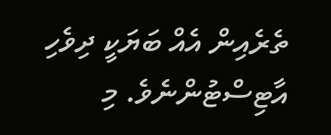ތެރެއިން އެއް ބަޔަކީ ދިވެހި އާޓިސްޓުންނެވެ. މި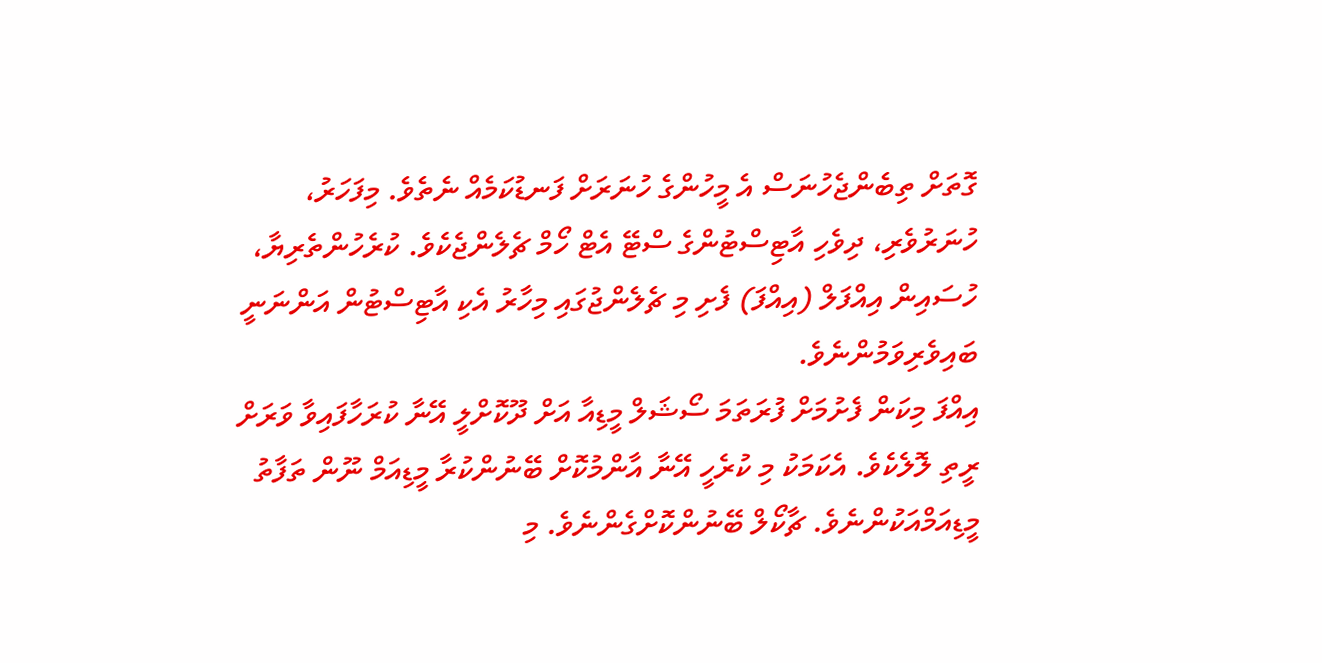ގޮތަށް ތިބެންޖެހުނަސް އެ މީހުންގެ ހުނަރަށް ފަނޑުކަމެއް ނެތެވެ. މިފަހަރު، ހުނަރުވެރި، ދިވެހި އާޓިސްޓުންގެ ސްޓޭ އެޓް ހޯމް ޗެލެންޖެކެވެ. ކުރެހުންތެރިޔާ، ހުސައިން އިއްފަލް (އިއްފަ) ފެށި މި ޗެލެންޖުގައި މިހާރު އެކި އާޓިސްޓުން އަންނަނީ ބައިވެރިވަމުންނެވެ.
އިއްފަ މިކަން ފެށުމަށް ފުރަތަމަ ސޯޝަލް މީޑިއާ އަށް ދޫކޮށްލީ އޭނާ ކުރަހާފައިވާ ވަރަށް ރީތި ލޮލެކެވެ. އެކަމަކު މި ކުރެހީ އޭނާ އާންމުކޮށް ބޭނުންކުރާ މީޑިއަމް ނޫން ތަފާތު މީޑިއަމްއަކުންނެވެ. ޗާކޯލް ބޭނުންކޮށްގެންނެވެ. މި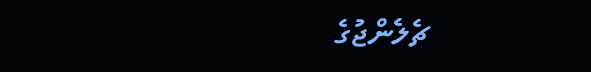ޗެލެންޖުގެ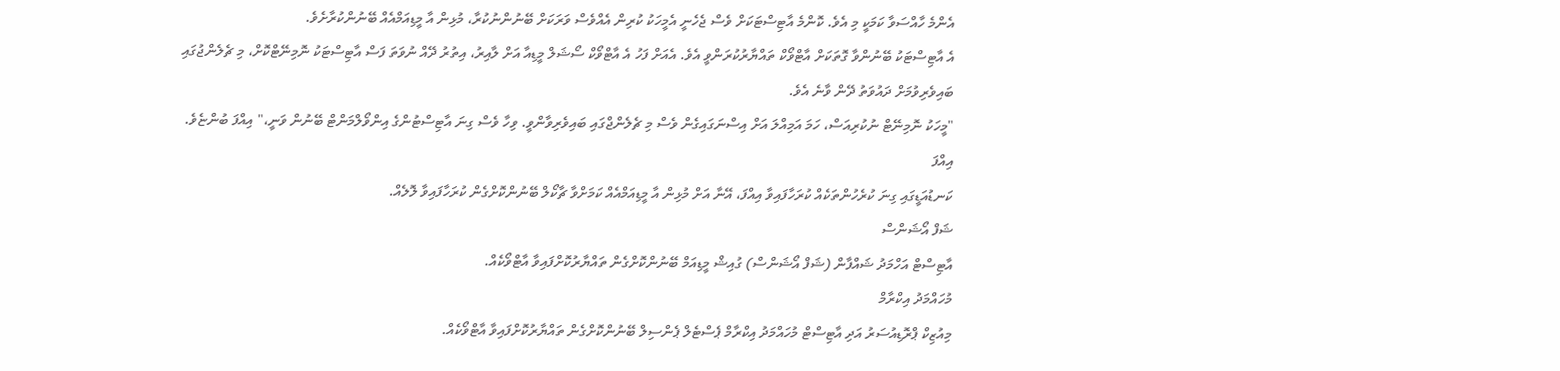އެންމެ ހާއްސަވާ ކަމަކީ މި އެވެ. ކޮންމެ އާޓިސްޓަކަށް ވެސް ޖެހެނީ އެމީހަކު ކުރިން އެއްވެސް ވަރަކަށް ބޭނުންނުކުރާ، މުޅިން އާ މީޑިއަމްއެއް ބޭނުންކުރާށެވެ.
އެ އާޓިސްޓަކު ބޭނުންވާ ގޮތަކަށް އާޓްވޯކް ތައްޔާރުކުރަންވީ އެވެ. އެއަށް ފަހު އެ އާޓްވޯކް ސޯޝަލް މީޑިއާ އަށް ލާއިރު، އިތުރު ދޭއް ނުވަތަ ފަސް އާޓިސްޓަކު ނޮމިނޭޓްކޮށް، މި ޗެލެންޖުގައި ބައިވެރިވުމަށް ދައުވަތު ދޭން ވާނެ އެވެ.
"މީހަކު ނޮމިނޭޓް ނުކުރިއަސް، ހަމަ އަމިއްލަ އަށް އިސްނަގައިގެން ވެސް މި ޗެލެންޖްގައި ބައިވެރިވާންވީ. ވިހާ ވެސް ގިނަ އާޓިސްޓުންގެ އިންވޯލްމަންޓް ބޭނުން ވަނީ،" އިއްފަ ބުންޏެވެ.
އިއްފަ
ކަނޑުއަޑީގައި ގިނަ ކުރެހުންތަކެއް ކުރަހާފައިވާ އިއްފަ، އޭނާ އަށް މުޅިން އާ މީޑިއަމްއެއް ކަމަށްވާ ޗާކޯލް ބޭނުންކޮށްގެން ކުރަހާފައިވާ ލޮލެއް.
ޝަފް އޯޝަންސް
އާޓިސްޓް އަހްމަދު ޝައްފާން (ޝަފް އޯޝަންސް) ގުއިޝް މީޑިއަމް ބޭނުންކޮށްގެން ތައްޔާރުކޮށްފައިވާ އާޓްވޯކެއް.
މުހައްމަދު އިކްރާމް
މިއުޒިކް ޕްރޮޑިއުސަރު އަދި އާޓިސްޓް މުހައްމަދު އިކްރާމް ޕެސްޓެލް ޕެންސިލް ބޭނުންކޮށްގެން ތައްޔާރުކޮށްފައިވާ އާޓްވޯކެއް.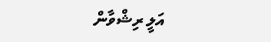އަލީ ރިޝްވާން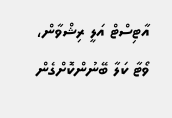އާޓިސްޓް އަލީ ރިޝްވާން، ވޯޓާ ކަލާ ބޭނުންކޮށްގެން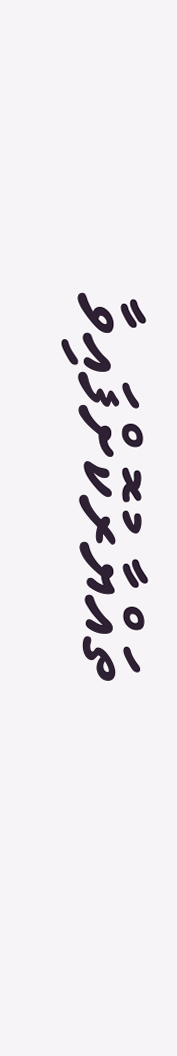ތައްޔާރުކޮށްފައިވާ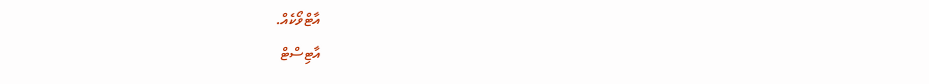އާޓްވޯކެއް.
އާޓިސްޓް